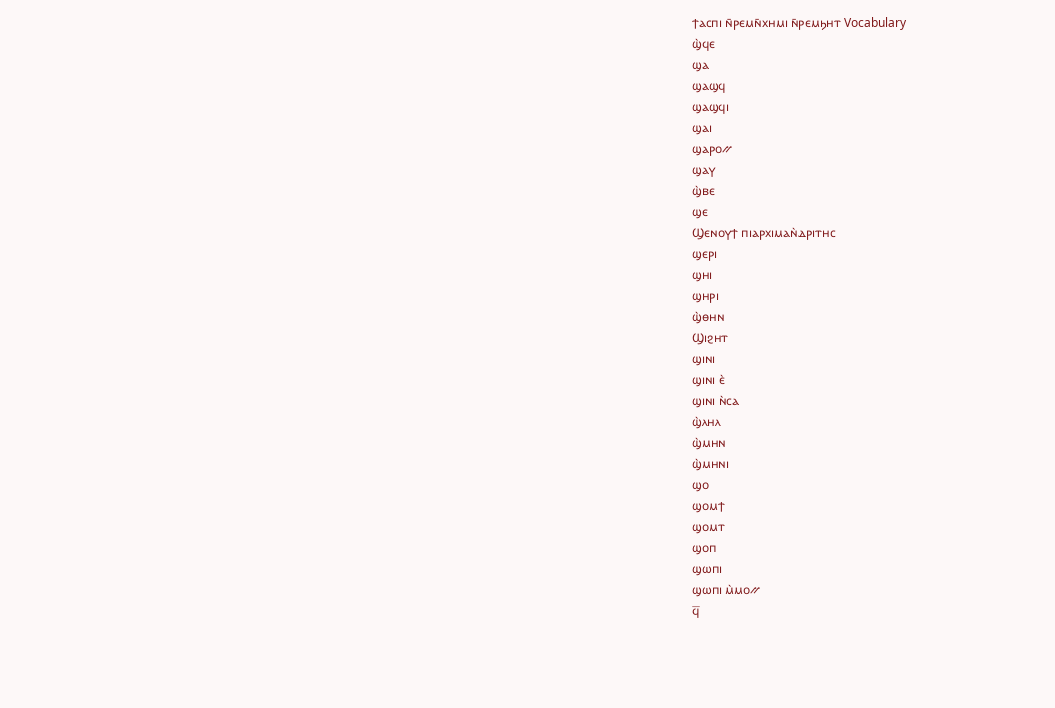ϯⲁⲥⲡⲓ ⲛ̄ⲣⲉⲙⲛ̄ⲭⲏⲙⲓ ⲛ̄ⲣⲉⲙϧⲏⲧ Vocabulary
ϣ̀ϥⲉ
ϣⲁ
ϣⲁϣϥ
ϣⲁϣϥⲓ
ϣⲁⲓ
ϣⲁⲣⲟ⳼
ϣⲁⲩ
ϣ̀ⲃⲉ
ϣⲉ
Ϣⲉⲛⲟⲩϯ ⲡⲓⲁⲣⲭⲓⲙⲁⲛ̀ⲇⲣⲓⲧⲏⲥ
ϣⲉⲣⲓ
ϣⲏⲓ
ϣⲏⲣⲓ
ϣ̀ⲑⲏⲛ
Ϣⲓϩⲏⲧ
ϣⲓⲛⲓ
ϣⲓⲛⲓ ⲉ̀
ϣⲓⲛⲓ ⲛ̀ⲥⲁ
ϣ̀ⲗⲏⲗ
ϣ̀ⲙⲏⲛ
ϣ̀ⲙⲏⲛⲓ
ϣⲟ
ϣⲟⲙϯ
ϣⲟⲙⲧ
ϣⲟⲡ
ϣⲱⲡⲓ
ϣⲱⲡⲓ ⲙ̀ⲙⲟ⳼
ϥ̅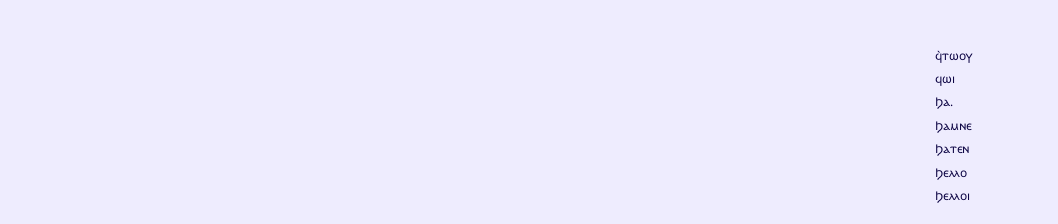ϥ̀ⲧⲱⲟⲩ
ϥⲱⲓ
Ϧⲁ.
Ϧⲁⲙⲛⲉ
Ϧⲁⲧⲉⲛ
Ϧⲉⲗⲗⲟ
Ϧⲉⲗⲗⲟⲓ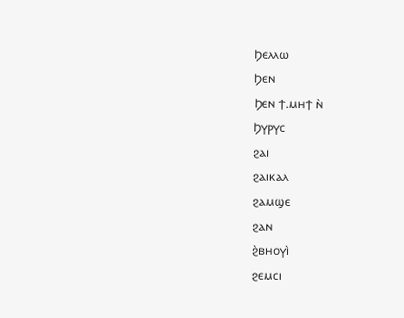Ϧⲉⲗⲗⲱ
Ϧⲉⲛ
Ϧⲉⲛ ϯ.ⲙⲏϯ ⲛ̀
Ϧⲩⲣⲩⲥ
ϩⲁⲓ
ϩⲁⲓⲕⲁⲗ
ϩⲁⲙϣⲉ
ϩⲁⲛ
ϩ̀ⲃⲏⲟⲩⲓ̀
ϩⲉⲙⲥⲓ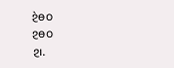ϩ̀ⲑⲟ
ϩⲑⲟ
ϩⲓ.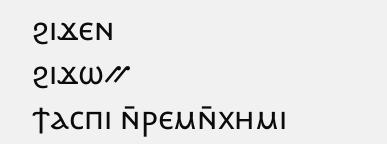ϩⲓϫⲉⲛ
ϩⲓϫⲱ⳼
ϯⲁⲥⲡⲓ ⲛ̄ⲣⲉⲙⲛ̄ⲭⲏⲙⲓ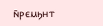ⲛ̄ⲣⲉⲙϧⲏⲧ